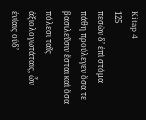Kitap 4
125
πεσὼν δʼ ἐπὶ στόμα πάθη προύλεγεν ὅσα τε βασιλεῦσιν ἔσται καὶ ὅσα πόλεσι ταῖς ἀξιολογωτάταις, ὧν ἐνίαις οὐδʼ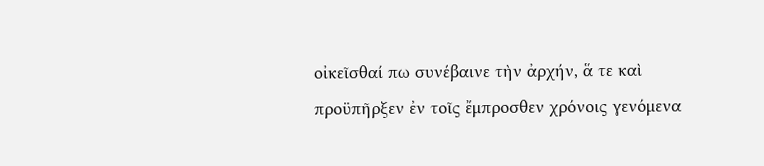οἰκεῖσθαί πω συνέβαινε τὴν ἀρχήν, ἅ τε καὶ προϋπῆρξεν ἐν τοῖς ἔμπροσθεν χρόνοις γενόμενα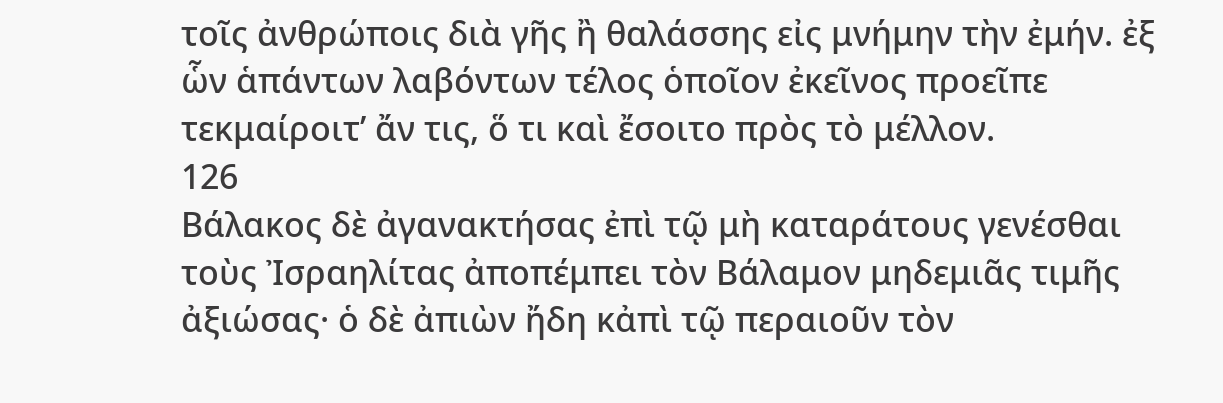τοῖς ἀνθρώποις διὰ γῆς ἢ θαλάσσης εἰς μνήμην τὴν ἐμήν. ἐξ ὧν ἁπάντων λαβόντων τέλος ὁποῖον ἐκεῖνος προεῖπε τεκμαίροιτʼ ἄν τις, ὅ τι καὶ ἔσοιτο πρὸς τὸ μέλλον.
126
Βάλακος δὲ ἀγανακτήσας ἐπὶ τῷ μὴ καταράτους γενέσθαι τοὺς Ἰσραηλίτας ἀποπέμπει τὸν Βάλαμον μηδεμιᾶς τιμῆς ἀξιώσας· ὁ δὲ ἀπιὼν ἤδη κἀπὶ τῷ περαιοῦν τὸν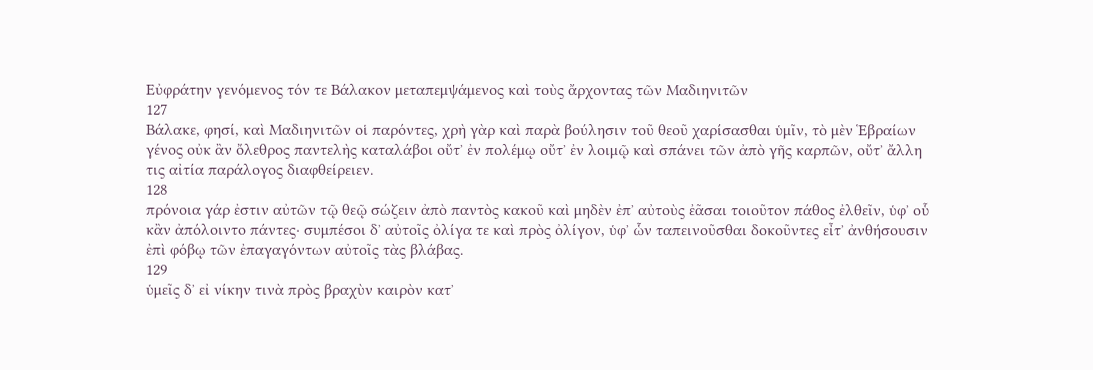Εὐφράτην γενόμενος τόν τε Βάλακον μεταπεμψάμενος καὶ τοὺς ἄρχοντας τῶν Μαδιηνιτῶν
127
Βάλακε, φησί, καὶ Μαδιηνιτῶν οἱ παρόντες, χρὴ γὰρ καὶ παρὰ βούλησιν τοῦ θεοῦ χαρίσασθαι ὑμῖν, τὸ μὲν Ἑβραίων γένος οὐκ ἂν ὄλεθρος παντελὴς καταλάβοι οὔτʼ ἐν πολέμῳ οὔτʼ ἐν λοιμῷ καὶ σπάνει τῶν ἀπὸ γῆς καρπῶν, οὔτʼ ἄλλη τις αἰτία παράλογος διαφθείρειεν.
128
πρόνοια γάρ ἐστιν αὐτῶν τῷ θεῷ σώζειν ἀπὸ παντὸς κακοῦ καὶ μηδὲν ἐπʼ αὐτοὺς ἐᾶσαι τοιοῦτον πάθος ἐλθεῖν, ὑφʼ οὗ κἂν ἀπόλοιντο πάντες· συμπέσοι δʼ αὐτοῖς ὀλίγα τε καὶ πρὸς ὀλίγον, ὑφʼ ὧν ταπεινοῦσθαι δοκοῦντες εἶτʼ ἀνθήσουσιν ἐπὶ φόβῳ τῶν ἐπαγαγόντων αὐτοῖς τὰς βλάβας.
129
ὑμεῖς δʼ εἰ νίκην τινὰ πρὸς βραχὺν καιρὸν κατʼ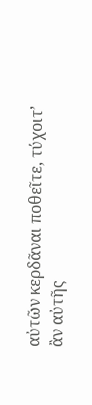αὐτῶν κερδᾶναι ποθεῖτε, τύχοιτʼ ἂν αὐτῆς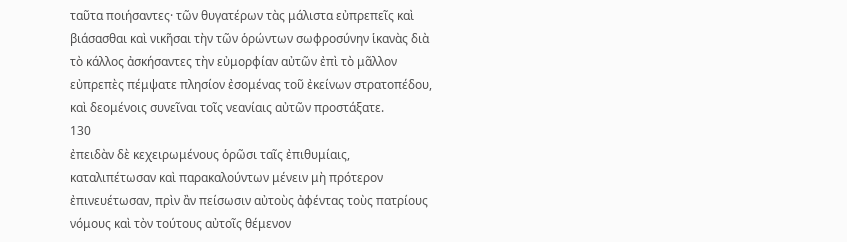ταῦτα ποιήσαντες· τῶν θυγατέρων τὰς μάλιστα εὐπρεπεῖς καὶ βιάσασθαι καὶ νικῆσαι τὴν τῶν ὁρώντων σωφροσύνην ἱκανὰς διὰ τὸ κάλλος ἀσκήσαντες τὴν εὐμορφίαν αὐτῶν ἐπὶ τὸ μᾶλλον εὐπρεπὲς πέμψατε πλησίον ἐσομένας τοῦ ἐκείνων στρατοπέδου, καὶ δεομένοις συνεῖναι τοῖς νεανίαις αὐτῶν προστάξατε.
130
ἐπειδὰν δὲ κεχειρωμένους ὁρῶσι ταῖς ἐπιθυμίαις, καταλιπέτωσαν καὶ παρακαλούντων μένειν μὴ πρότερον ἐπινευέτωσαν, πρὶν ἂν πείσωσιν αὐτοὺς ἀφέντας τοὺς πατρίους νόμους καὶ τὸν τούτους αὐτοῖς θέμενον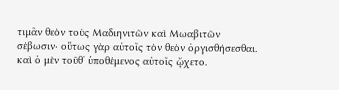τιμᾶν θεὸν τοὺς Μαδιηνιτῶν καὶ Μωαβιτῶν σέβωσιν· οὕτως γὰρ αὐτοῖς τὸν θεὸν ὀργισθήσεσθαι. καὶ ὁ μὲν τοῦθʼ ὑποθέμενος αὐτοῖς ᾤχετο.